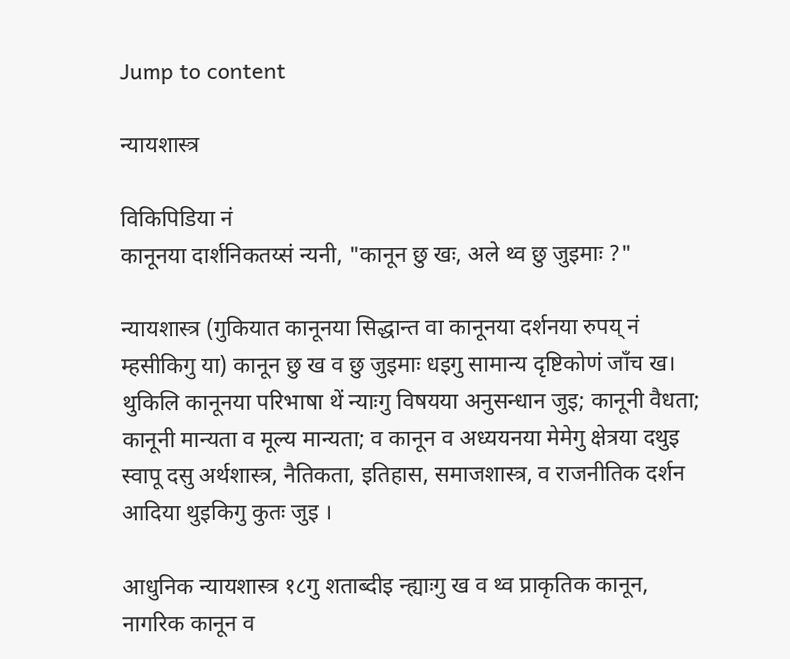Jump to content

न्यायशास्त्र

विकिपिडिया नं
कानूनया दार्शनिकतय्सं न्यनी, "कानून छु खः, अले थ्व छु जुइमाः ?"

न्यायशास्त्र (गुकियात कानूनया सिद्धान्त वा कानूनया दर्शनया रुपय् नं म्हसीकिगु या) कानून छु ख व छु जुइमाः धइगु सामान्य दृष्टिकोणं जाँच ख। थुकिलि कानूनया परिभाषा थें न्याःगु विषयया अनुसन्धान जुइ; कानूनी वैधता; कानूनी मान्यता व मूल्य मान्यता; व कानून व अध्ययनया मेमेगु क्षेत्रया दथुइ स्वापू दसु अर्थशास्त्र, नैतिकता, इतिहास, समाजशास्त्र, व राजनीतिक दर्शन आदिया थुइकिगु कुतः जुइ ।

आधुनिक न्यायशास्त्र १८गु शताब्दीइ न्ह्याःगु ख व थ्व प्राकृतिक कानून, नागरिक कानून व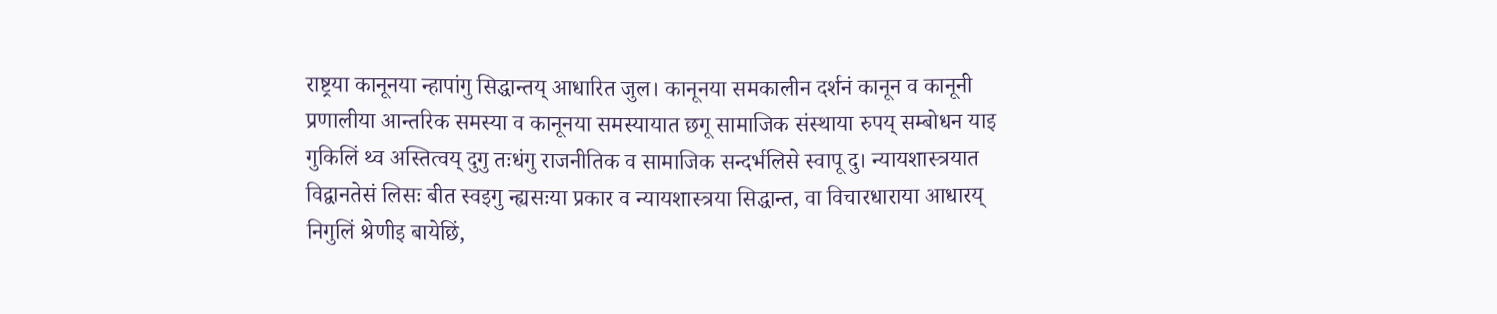राष्ट्रया कानूनया न्हापांगु सिद्धान्तय् आधारित जुल। कानूनया समकालीन दर्शनं कानून व कानूनी प्रणालीया आन्तरिक समस्या व कानूनया समस्यायात छगू सामाजिक संस्थाया रुपय् सम्बोधन याइ गुकिलिं थ्व अस्तित्वय् दुगु तःधंगु राजनीतिक व सामाजिक सन्दर्भलिसे स्वापू दु। न्यायशास्त्रयात विद्वानतेसं लिसः बीत स्वइगु न्ह्यसःया प्रकार व न्यायशास्त्रया सिद्धान्त, वा विचारधाराया आधारय् निगुलिं श्रेणीइ बायेछिं,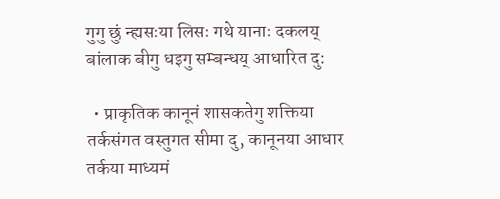गुगु छुं न्ह्यसःया लिसः गथे यानाः दकलय् बांलाक बीगु धइगु सम्बन्धय् आधारित दु:

  • प्राकृतिक कानूनं शासकतेगु शक्तिया तर्कसंगत वस्तुगत सीमा दु, कानूनया आधार तर्कया माध्यमं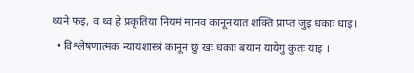थ्यने फइ, व थ्व हे प्रकृतिया नियमं मानव कानूनयात शक्ति प्राप्त जुइ धकाः धाइ।
  • विश्लेषणात्मक न्यायशास्त्रं कानून छु खः धकाः बयान यायेगु कुतः याइ ।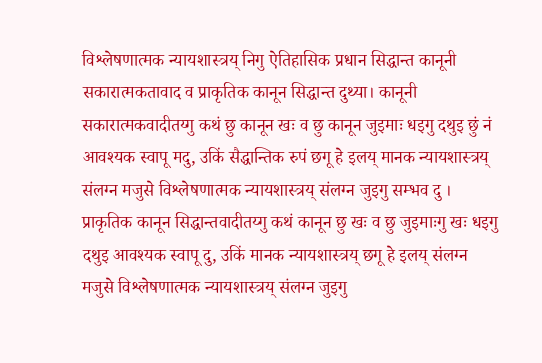विश्लेषणात्मक न्यायशास्त्रय् निगु ऐतिहासिक प्रधान सिद्धान्त कानूनी सकारात्मकतावाद व प्राकृतिक कानून सिद्धान्त दुथ्या। कानूनी सकारात्मकवादीतय्गु कथं छु कानून खः व छु कानून जुइमाः धइगु दथुइ छुं नं आवश्यक स्वापू मदु, उकिं सैद्धान्तिक रुपं छगू हे इलय् मानक न्यायशास्त्रय् संलग्न मजुसे विश्लेषणात्मक न्यायशास्त्रय् संलग्न जुइगु सम्भव दु । प्राकृतिक कानून सिद्धान्तवादीतय्गु कथं कानून छु खः व छु जुइमाःगु खः धइगु दथुइ आवश्यक स्वापू दु, उकिं मानक न्यायशास्त्रय् छगू हे इलय् संलग्न मजुसे विश्लेषणात्मक न्यायशास्त्रय् संलग्न जुइगु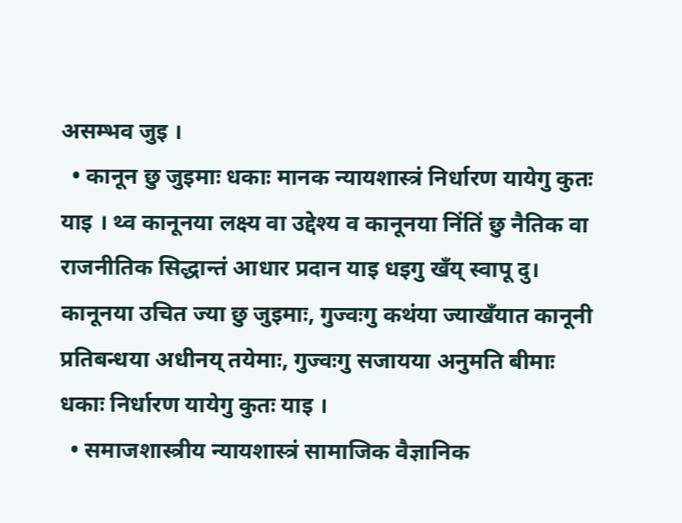असम्भव जुइ ।
  • कानून छु जुइमाः धकाः मानक न्यायशास्त्रं निर्धारण यायेगु कुतः याइ । थ्व कानूनया लक्ष्य वा उद्देश्य व कानूनया निंतिं छु नैतिक वा राजनीतिक सिद्धान्तं आधार प्रदान याइ धइगु खँय् स्वापू दु। कानूनया उचित ज्या छु जुइमाः, गुज्वःगु कथंया ज्याखँयात कानूनी प्रतिबन्धया अधीनय् तयेमाः, गुज्वःगु सजायया अनुमति बीमाः धकाः निर्धारण यायेगु कुतः याइ ।
  • समाजशास्त्रीय न्यायशास्त्रं सामाजिक वैज्ञानिक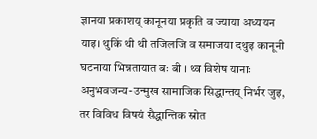ज्ञानया प्रकाशय् कानूनया प्रकृति व ज्याया अध्ययन याइ। थुकिं थी थी तजिलजि व समाजया दथुइ कानूनी घटनाया भिन्नतायात बः बी । थ्व विशेष यानाः अनुभवजन्य-उन्मुख सामाजिक सिद्धान्तय् निर्भर जुइ, तर विविध विषयं सैद्धान्तिक स्रोत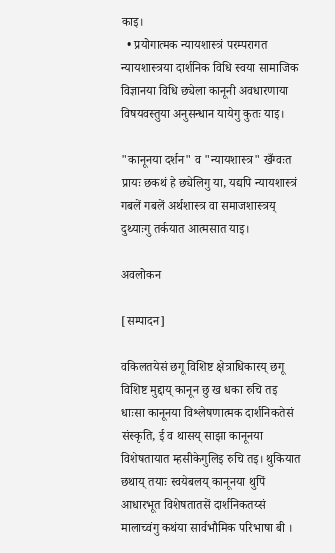काइ।
  • प्रयोगात्मक न्यायशास्त्रं परम्परागत न्यायशास्त्रया दार्शनिक विधि स्वया सामाजिक विज्ञानया विधि छ्येला कानूनी अवधारणाया विषयवस्तुया अनुसन्धान यायेगु कुतः याइ।

"कानूनया दर्शन" व "न्यायशास्त्र" खँग्वःत प्रायः छकथं हे छ्येलिगु या, यद्यपि न्यायशास्त्रं गबलें गबलें अर्थशास्त्र वा समाजशास्त्रय् दुथ्याःगु तर्कयात आत्मसात याइ।

अवलोकन

[सम्पादन]

वकिलतयेसं छगू विशिष्ट क्षेत्राधिकारय् छगू विशिष्ट मुद्दाय् कानून छु ख धका रुचि तइ धाःसा कानूनया विश्लेषणात्मक दार्शनिकतेसं संस्कृति, ई व थासय् साझा कानूनया विशेषतायात म्हसीकेगुलिइ रुचि तइ। थुकियात छथाय् तयाः स्वयेबलय् कानूनया थुपिं आधारभूत विशेषतातसें दार्शनिकतय्सं मालाच्वंगु कथंया सार्वभौमिक परिभाषा बी ।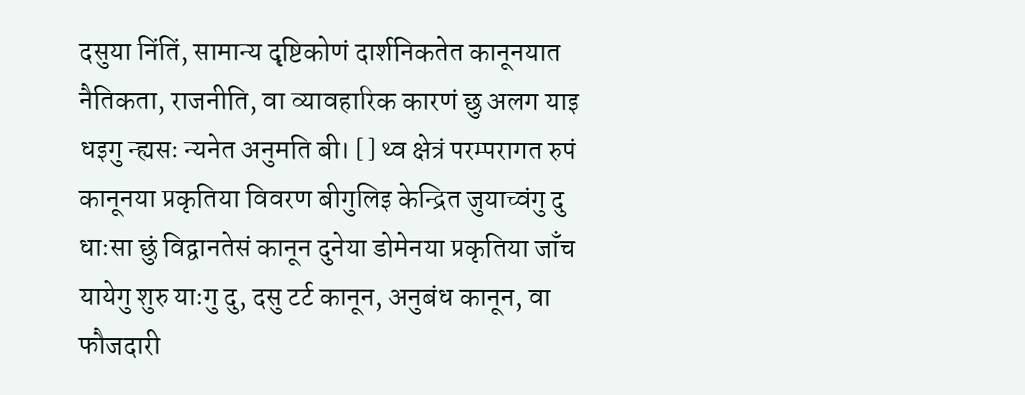दसुया निंतिं, सामान्य दृष्टिकोणं दार्शनिकतेत कानूनयात नैतिकता, राजनीति, वा व्यावहारिक कारणं छु अलग याइ धइगु न्ह्यसः न्यनेत अनुमति बी। [] थ्व क्षेत्रं परम्परागत रुपं कानूनया प्रकृतिया विवरण बीगुलिइ केन्द्रित जुयाच्वंगु दु धाःसा छुं विद्वानतेसं कानून दुनेया डोमेनया प्रकृतिया जाँच यायेगु शुरु याःगु दु, दसु टर्ट कानून, अनुबंध कानून, वा फौजदारी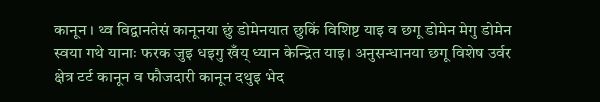कानून । थ्व विद्वानतेसं कानूनया छुं डोमेनयात छुकिं विशिष्ट याइ व छगू डोमेन मेगु डोमेन स्वया गथे यानाः फरक जुइ धइगु खँय् ध्यान केन्द्रित याइ। अनुसन्धानया छगू विशेष उर्वर क्षेत्र टर्ट कानून व फौजदारी कानून दथुइ भेद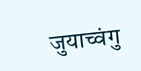जुयाच्वंगु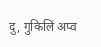दु, गुकिलिं अप्व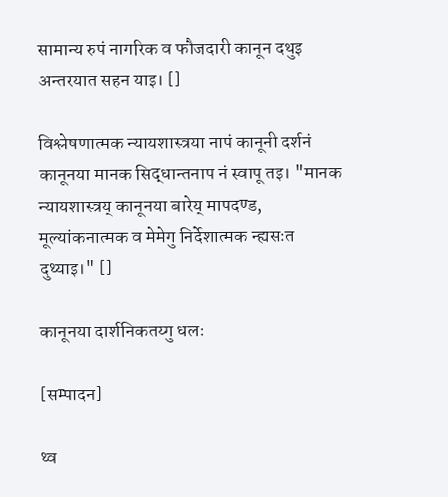सामान्य रुपं नागरिक व फौजदारी कानून दथुइ अन्तरयात सहन याइ। []

विश्लेषणात्मक न्यायशास्त्रया नापं कानूनी दर्शनं कानूनया मानक सिद्धान्तनाप नं स्वापू तइ। "मानक न्यायशास्त्रय् कानूनया बारेय् मापदण्ड, मूल्यांकनात्मक व मेमेगु निर्देशात्मक न्ह्यसःत दुथ्याइ।" []

कानूनया दार्शनिकतय्गु धलः

[सम्पादन]

थ्व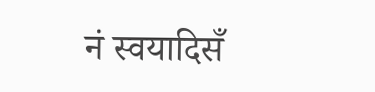नं स्वयादिसँ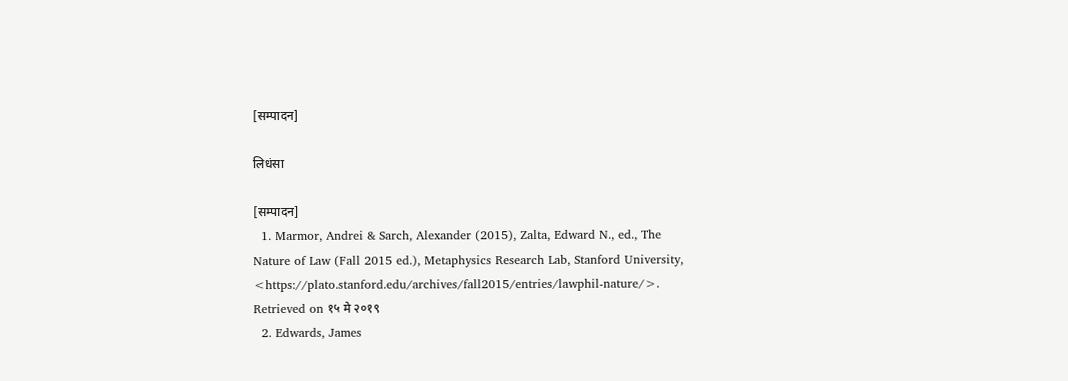[सम्पादन]

लिधंसा

[सम्पादन]
  1. Marmor, Andrei & Sarch, Alexander (2015), Zalta, Edward N., ed., The Nature of Law (Fall 2015 ed.), Metaphysics Research Lab, Stanford University, <https://plato.stanford.edu/archives/fall2015/entries/lawphil-nature/>. Retrieved on १५ मे २०१९
  2. Edwards, James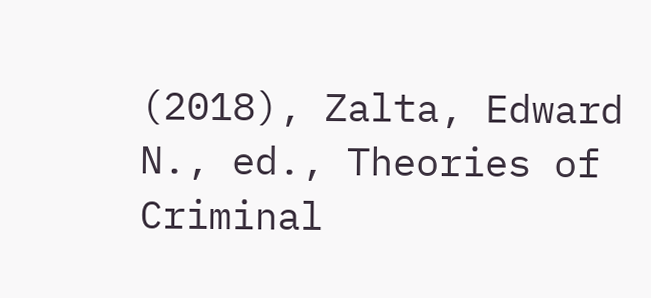(2018), Zalta, Edward N., ed., Theories of Criminal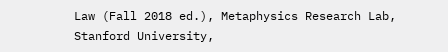Law (Fall 2018 ed.), Metaphysics Research Lab, Stanford University,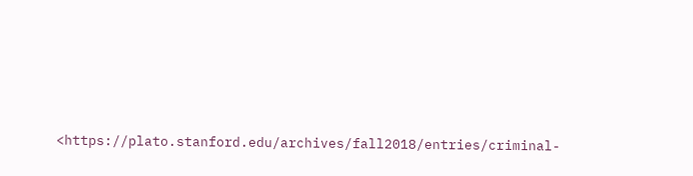<https://plato.stanford.edu/archives/fall2018/entries/criminal-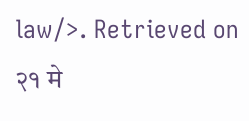law/>. Retrieved on २१ मे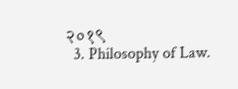२०१९
  3. Philosophy of Law.